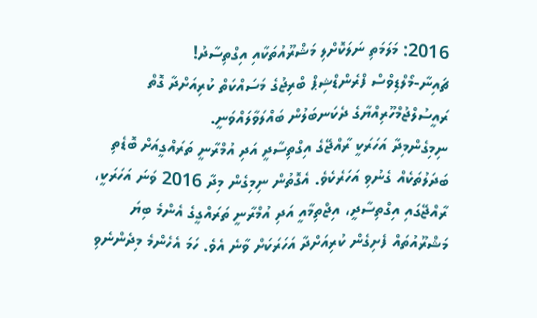2016: މަލަމަތި ނަލަކޮށްލި މަޝްރޫއުތަކާއި އިގްތިސާދު!
ޗައިނާ-މޯލްޑިވްސް ފްރެންޑްޝިޕް ބްރިޖުގެ މަސައްކަތް ކުރިއަށްދާ ގޮތް ރައީސުލްޖުމްހޫރިއްޔާގެ ދެކަނބަލުން ބައްލަވާލައްވަނީ.
ނިމިގެންމިދާ އަހަރަކީ ރާއްޖޭގެ އިގްތިސާދީ އަދި އުމްރާނީ ތަރައްގީއަށް ބޮޑެތި ބަދަލުތަކެއް ގެނުވި އަހަރެކެވެ. އެގޮތުން ނިމިގެން މިދާ 2016 ވަނަ އަހަރަކީ، ރާއްޖޭގައި އިގްތިސާދީ، އިޖްތިމާއީ އަދި އުމްރާނީ ތަރައްގީގެ އެންމެ ބިޔަ މަޝްރޫއުތައް ފެށިގެން ކުރިއަށްދާ އަހަރަކަށް ވާނެ އެވެ. ހަމަ އެހެންމެ މިދެންނެވި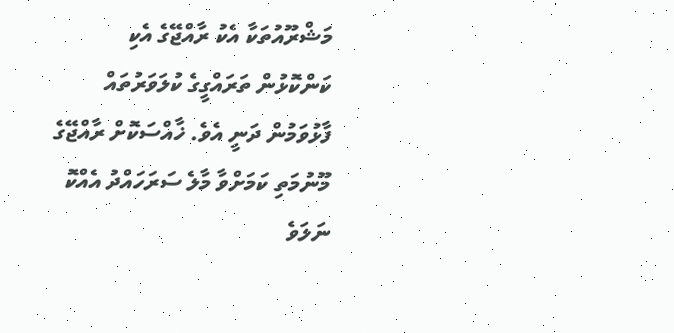މަޝްރޫއުތަކާ އެކު ރާއްޖޭގެ އެކި ކަންކޮޅުން ތަރައްގީގެ ކުލަވަރުތައް ފާޅުވަމުން ދަނީ އެވެ. ޚާއްސަކޮށް ރާއްޖޭގެ މޫނުމަތި ކަމަށްވާ މާލެ ސަރަހައްދު އެއްކޮ ނަލަވެ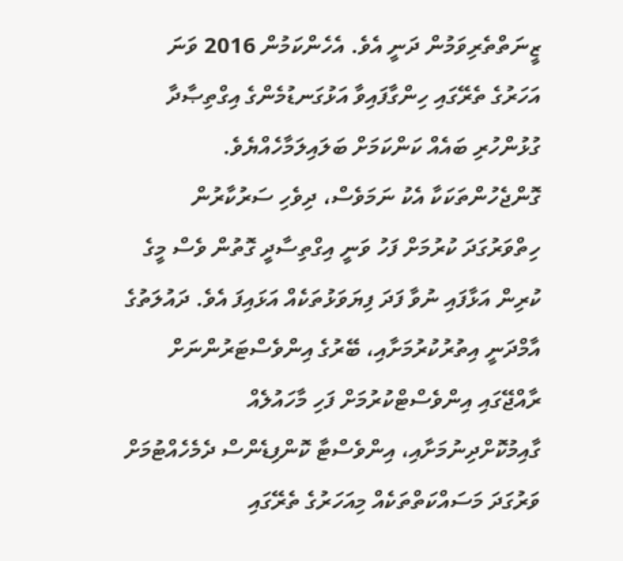ޒީނަތްތެރިވަމުން ދަނީ އެވެ. އެހެންކަމުން 2016 ވަނަ އަހަރުގެ ތެރޭގައި ހިންގާފައިވާ އަޅުގަނޑުމެންގެ އިގްތިޞާދާ ގުޅުންހުރި ބައެއް ކަންކަމަށް ބަލައިލަމާހެއްޔެވެ.
ގޮންޖެހުންތަކަކާ އެކު ނަމަވެސް، ދިވެހި ސަރުކާރުން ހިތްވަރުގަދަ ކުރުމަށް ފަހު ވަނީ އިގްތިސާދީ ގޮތުން ވެސް މީގެ ކުރިން އަޅާފައި ނުވާ ފަދަ ފިޔަވަޅުތަކެއް އަޅައިފަ އެވެ. ދައުލަތުގެ އާމްދަނީ އިތުރުކުރުމަށާއި، ބޭރުގެ އިންވެސްޓަރުންނަށް ރާއްޖޭގައި އިންވެސްޓްކުރުމަށް ފަހި މާހައުލެއް ގާއިމުކޮށްދިނުމަށާއި، އިންވެސްޓާ ކޮންފިޑެންސް ދެމެހެއްޓުމަށް ވަރުގަދަ މަސައްކަތްތަކެއް މިއަހަރުގެ ތެރޭގައި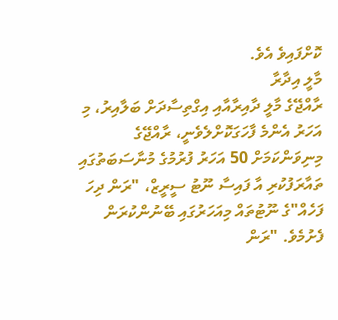ކޮށްފައިވެ އެވެ.
މާލީ އިދާރާ
ރާއްޖޭގެ މާލީ ދާއިރާއާއި އިގްތިސާދަށް ބަލާއިރު، މި އަހަރު އެންމެ ފާހަގަކޮށްލެވެނީ، ރާއްޖޭގެ މިނިވަންކަމަށް 50 އަހަރު ފުރުމުގެ މުނާސަބަތުގައި ތައާރަފުކުރި އާ ފައިސާ ނޫޓު ސީރީޒް، "ރަން ދިހަ ފަހެއް"ގެ ނޫޓުތައް މިއަހަރުގައި ބޭނުންކުރަން ފެށުމެވެ. "ރަން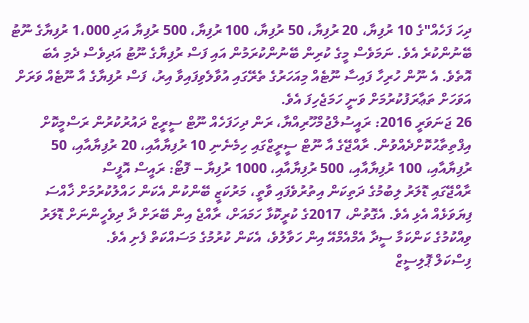ދިހަ ފަހެއް"ގެ 10 ރުފިޔާ، 20 ރުފިޔާ، 50 ރުފިޔާ، 100 ރުފިޔާ، 500 ރުފިޔާ އަދި 1،000 ރުފިޔާގެ ނޫޓު ބޭނުންކުރެ އެވެ. ނަމަވެސް މީގެ ކުރިން ބޭނުންކުރަމުން އައި ފަސް ރުފިޔާގެ ނޫޓު އަދިވެސް ދެމި އެބަ އޮތެވެ. އެ ނޫން ހުރިހާ ފައިސާ ނޫޓެއް މިއަހަރުގެ ތެރޭގައި އުވާލެވިފައިވާ އިރު، ފަސް ރުފިޔާގެ އާ ނޫޓެއް ވަރަށް އަވަހަށް ތަޢާރަފުކުރުމަށް ވަނީ ހަމަޖެހިފަ އެވެ.
26 ޖަނަވަރީ 2016: ރައީސުލްޖުމްހޫރިއްޔާ، ރަން ދިހަފަހެއް ނޫޓް ސީރީޒް ދައުރުކުރުން ރަސްމީކޮށް އިފްތިތާޙުކޮށްދެއްވުން. ރާއްޖޭގެ އާ ނޫޓް ސީރީޒްގައި ހިމެނެނި 10 ރުފިޔާއާއި، 20 ރުފިޔާއާއި، 50 ރުފިޔާއާއި، 100 ރުފިޔާއާއި، 500 ރުފިޔާއާއި، 1000 ރުފިޔާ -- ފޮޓޯ: ރައީސް އޮފީސް
ރާއްޖޭގައި ޑޮލަރު ލިބުމުގެ ދަތިކަން އިތުރުވެފައި ވާތީ، މަރުކަޒީ ބޭންކުން އެކަން ހައްލުކުރުމަށް ޚާއްސަ ފިޔަވަޅެއް އެޅި އެވެ. އެގޮތުން، 2017ގެ ކުރީކޮޅާ ހަމައަށް، ރާއްޖެ އިން ބޭރަށް ދާ ދިވެހީންނަށް ޑޮލަރު ވިއްކުމުގެ ކަންކަމާ ސީދާ އެމްއެމްއޭ އިން ހަވާލުވެ، އެކަން ކުރުމުގެ މަސައްކަތް ފެށި އެވެ.
ފިސްކަލް ޕޮލިސީޒް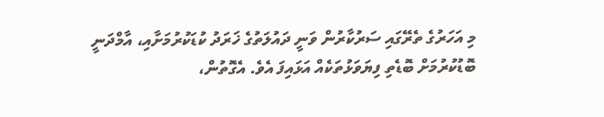މި އަހަރުގެ ތެރޭގައި ސަރުކާރުން ވަނީ ދައުލަތުގެ ޚަރަދު ކުޑަކުރުމަށާއި، އާމްދަނީ ބޮޑުކުރުމަށް ބޮޑެތި ފިޔަވަޅުތަކެއް އަޅައިފަ އެވެ. އެގޮތުން،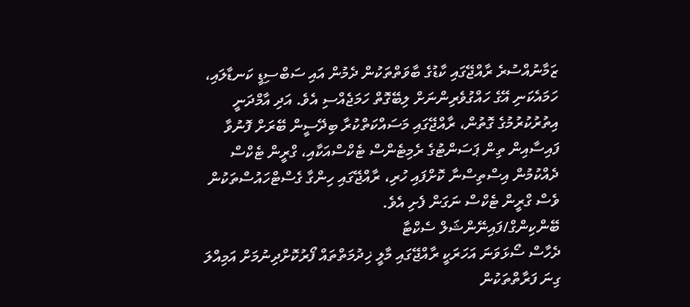ޒަމާނުއްސުރެ ރާއްޖޭގައި ކާޑުގެ ބާވަތްތަކުން ދެމުން އައި ސަބްސިޑީ ކަނޑާލައި، ހަމައެކަނި އޭގެ ހައްގުވެރިންނަށް ލިބޭގޮތް ހަމަޖެއްސި އެވެ. އަދި އާމްދަނީ އިތުރުކުރުމުގެ ގޮތުން، ރާއްޖޭގައި މަސައްކަތްކުރާ ބިދޭސީން ބޭރަށް ފޮނުވާ ފައިސާއިން ތިން ޕަސަންޓުގެ ރެމިޓެންސް ޓެކްސްއަކާއި، ގްރީން ޓެކްސް ދެއްކުމުން އިސްތިސްނާ ކޮށްފައި ހުރި، ރާއްޖޭގައި ހިންގާ ގެސްޓްހައުސްތަކުން ވެސް ގްރީން ޓެކްސް ނަގަން ފެށި އެވެ.
ބޭންކިންގް/ފައިނޭންޝަލް ސެކްޓާ
ދެހާސް ސޯޅަވަނަ އަހަރަކީ ރާއްޖޭގައި މާލީ ޚިދުމަތްތައް ފޯރުކޮށްދިނުމަށް އަމިއްލަ ގިނަ ފަރާތްތަކުން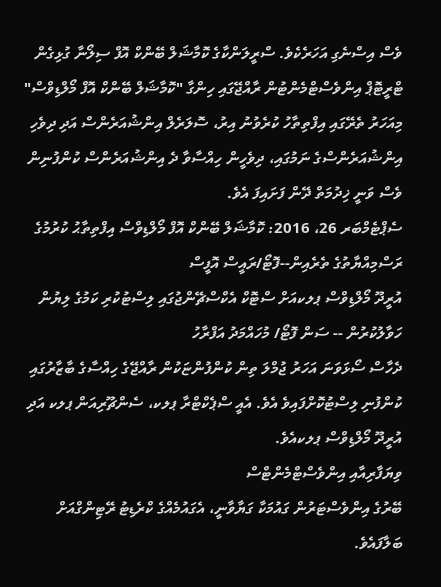ވެސް އިސްނެގި އަހަރެކެވެ. ސްރީލަންކާގެ ކޮމާޝަލް ބޭންކް އޮފް ސިލޯނާ ގުޅިގެން ޓްރީޓޮޕް އިންވެސްޓްމެންޓުން ރާއްޖޭގައި ހިންގާ "ކޮމާޝަލް ބޭންކް އޮފް މޯލްޑިވްސް" މިއަހަރު ތެރޭގައި އިފްތިތާހު ކުރެވުނު އިރު، ސޮލަރެލް އިންޝުއަރެންސް އަދި ދިވެހި އިންޝުއަރެންސްގެ ނަމުގައި، ދިވެހީން ހިއްސާވާ ދެ އިންޝުއަރެންސް ކުންފުނިން ވެސް ވަނީ ޚިދުމަތް ދޭން ފަށައިފަ އެވެ.
ސެޕްޓެމްބަރ 26، 2016: ކޮމާޝަލް ބޭންކް އޮފް މޯލްޑިވްސް އިފްތިތާޙު ކުރުމުގެ ރަސްމިއްޔާތުގެ ތެރެއިން--ފޮޓޯ/ރައީސް އޮފީސް
އުރީދޫ މޯލްޑިވްސް ޕލކއަށް ސްޓޮކް އެކްސްޗޭންޖުގައި ލިސްޓުކުރި ކަމުގެ ލިޔުން ހަވާލުކުރުން -- ސަން ފޮޓޯ/ މުހައްމަދު އަފްރާހު
ދެހާސް ސޯޅަވަނަ އަހަރު ޖުމްލަ ތިން ކުންފުންޏަކުން ރާއްޖޭގެ ހިއްސާގެ ބާޒާރުގައި ކުންފުނި ލިސްޓުކޮށްފައިވެ އެވެ. އެއީ ސްޕެކްޓްރާ ޕލކ، ސެންޗޫރިއަން ޕލކ އަދި އުރީދޫ މޯލްޑިވްސް ޕލކއެވެ.
ވިޔަފާރިއާއި އިންވެސްޓްމެންޓްސް
ބޭރުގެ އިންވެސްޓަރުން ގައުމަކާ ގަޔާވާނީ، އެގައުމެއްގެ ކްރެޑިޓު ރޭޓިންގްއަށް ބަލާފައެވެ.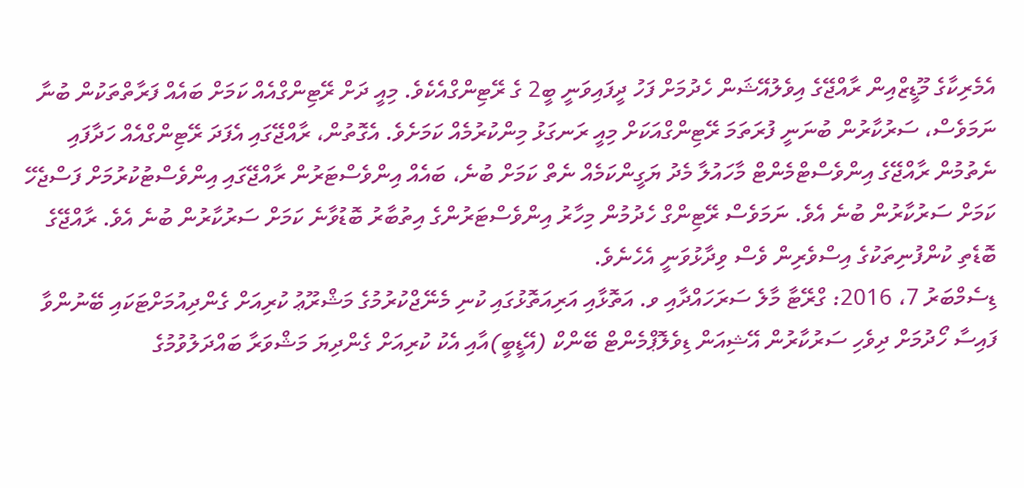އެމެރިކާގެ މޫޑީޒްއިން ރާއްޖޭގެ އިވެލުއޭޝަން ހެދުމަށް ފަހު ދީފައިވަނީ ބީ2 ގެ ރޭޓިންގްއެކެވެ. މިއީ ދަށް ރޭޓިންގްއެއް ކަމަށް ބައެއް ފަރާތްތަކުން ބުނާ ނަމަވެސް، ސަރުކާރުން ބުނަނީ ފުރަތަމަ ރޭޓިންގްއަކަށް މިއީ ރަނގަޅު މިންކުރުމެއް ކަމަށެވެ. އެގޮތުން، ރާއްޖޭގައި އެފަދަ ރޭޓިންގްއެއް ހަދާފައި ނެތުމުން ރާއްޖޭގެ އިންވެސްޓްމެންޓް މާހައުލާ މެދު ޔަގީންކަމެއް ނެތް ކަމަށް ބުނެ، ބައެއް އިންވެސްޓަރުން ރާއްޖޭގައި އިންވެސްޓުކުރުމަށް ފަސްޖެހޭ ކަމަށް ސަރުކާރުން ބުނެ އެވެ. ނަމަވެސް ރޭޓިންގް ހެދުމުން މިހާރު އިންވެސްޓަރުންގެ އިތުބާރު ބޮޑުވާނެ ކަމަށް ސަރުކާރުން ބުނެ އެވެ. ރާއްޖޭގެ ބޮޑެތި ކުންފުނިތަކުގެ އިސްވެރިން ވެސް ވިދާޅުވަނީ އެހެނެވެ.
ޑިސެމްބަރު 7، 2016: ގްރޭޓާ މާލެ ސަރަހައްދާއި ވ. އަތޮޅާއި އަރިއަތޮޅުގައި ކުނި މެނޭޖްކުރުމުގެ މަޝްރޫޢު ކުރިއަށް ގެންދިއުމަށްޓަކައި ބޭނުންވާ ފައިސާ ހޯދުމަށް ދިވެހި ސަރުކާރުން އޭޝިއަން ޑިވެލޮޕްމެންޓް ބޭންކް (އޭޑީބީ)އާއި އެކު ކުރިއަށް ގެންދިޔަ މަޝްވަރާ ބައްދަލުވުމުގެ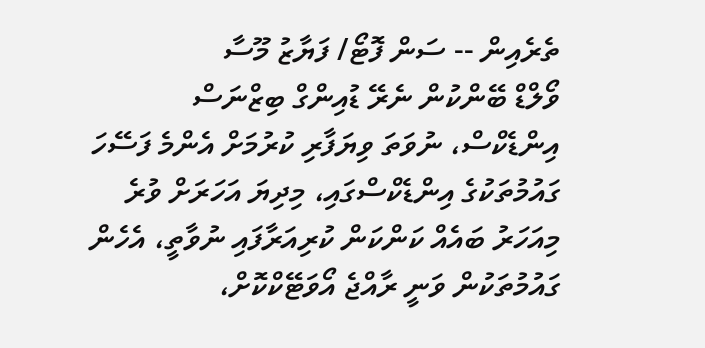ތެރެއިން -- ސަން ފޮޓޯ/ ފަޔާޒު މޫސާ
ވޯލްޑް ބޭންކުން ނެރޭ ޑުއިންގް ބިޒްނަސް އިންޑެކްސް، ނުވަތަ ވިޔަފާރި ކުރުމަށް އެންމެ ފަސޭހަ ގައުމުތަކުގެ އިންޑެކްސްގައި، މިދިޔަ އަހަރަށް ވުރެ މިއަހަރު ބައެއް ކަންކަން ކުރިއަރާފައި ނުވާތީ، އެހެން ގައުމުތަކުން ވަނީ ރާއްޖެ އޯވަޓޭކްކޮށް،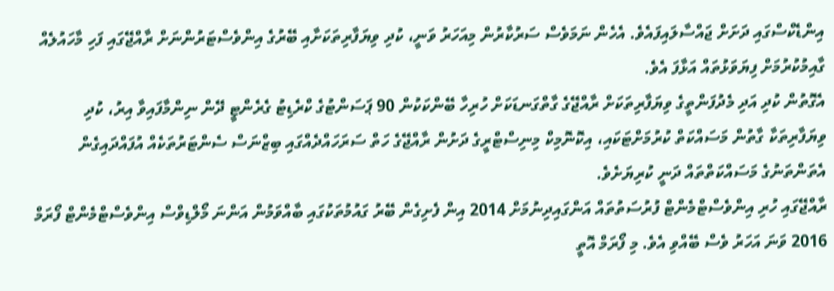އިންޑެކްސްގައި ދަށަށް ޖައްސާލައިފައެވެ. އެހެން ނަމަވެސް ސަރުކާރުން މިއަހަރު ވަނީ، ކުދި ވިޔަފާރިތަކަށާއި ބޭރުގެ އިންވެސްޓަރުންނަށް ރާއްޖޭގައި ފަހި މާހައުލެއް ގާއިމުކުރުމަށް ފިޔަވަޅުތައް އަޅާފަ އެވެ.
އެގޮތުން ކުދި އަދި މެދުފަންތީގެ ވިޔަފާރިތަކަށް ރާއްޖޭގެ ގާތްގަނޑަކަށް ހުރިހާ ބޭންކަކުން 90 ޕަސަންޓުގެ ކްރެޑިޓު ގެރެންޓީ ދޭން ނިންމާފައިވާ އިރު، ކުދި ވިޔަފާރިތަކާ ގާތުން މަސައްކަތް ކުރުމަށްޓަކައި، އިކޮނޮމިކް މިނިސްޓްރީގެ ދަށުން ރާއްޖޭގެ ހަތް ސަރަހައްދެއްގައި ބިޒްނަސް ސެންޓަރުތަކެއް އުފައްދައިގެން އެތަންތަނުގެ މަސައްކަތްތައް ދަނީ ކުރިޔަށެވެ.
ރާއްޖޭގައި ހުރި އިންވެސްޓްމެންޓް ފުރުސަތުތައް އަންގައިދިނުމަށް 2014 އިން ފެށިގެން ބޭރު ގައުމުތަކުގައި ބާއްވަމުން އަންނަ މޯލްޑިވްސް އިންވެސްޓްމެންޓް ފޯރަމް 2016 ވަނަ އަހަރު ވެސް ބޭއްވި އެވެ. މި ފޯރަމް އޮތީ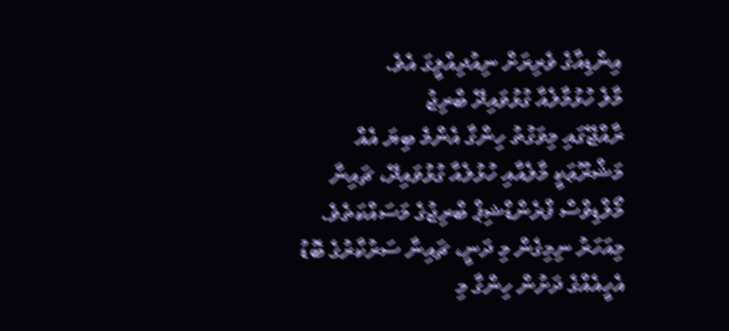އިންޑިއާގެ ވެރިރަށް ނިއުދިއްލީގަ އެވެ.
މާލެ ހުޅުމާލެއާ ގުޅުވައިދޭ ބްރިޖު
ރާއްޖޭގައި މިވަގުތު ހިންގާ އެންމެ ބިޔަ އެއް މަޝްރޫޢަކީ މާލެއާއި ހުޅުލެއާ ގުޅުވައިދޭ، ޗައިނާ މޯލްޑިވްސް ފްރެންޑްޝިޕް ބްރިޖުގެ މަސައްކަތެވެ. މިއަހަރު ނިމިގެން މި ދަނީ، ޗައިނާ ސަރުކާރުގެ ބޮޑު އެހީއެއްގެ ދަށުން ހިންގާ މި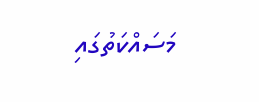މަސައްކަތުގައި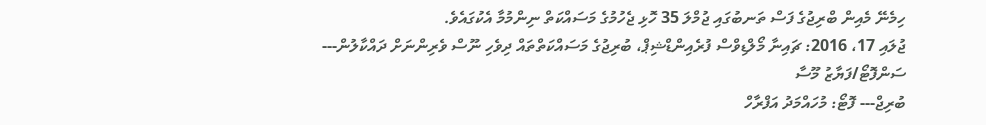ހިމެނޭ މެއިން ބްރިޖުގެ ފަސް ތަނބުގައި ޖުމްލަ 35 ހޮޅި ޖެހުމުގެ މަސައްކަތް ނިންމުމާ އެކުގައެވެ.
ޖުލައި 17، 2016: ޗައިނާ މޯލްޑިވްސް ފުރެއިންޑްޝިޕް، ބުރިޖުގެ މަސައްކަތްތައް ދިވެހި ނޫސް ވެރިންނަށް ދައްކާލުން--- ސަންފޮޓޯ/ފަޔާޒު މޫސާ
ބުރިޖް--- ފޮޓޯ: މުހައްމަދު އަފްރާހް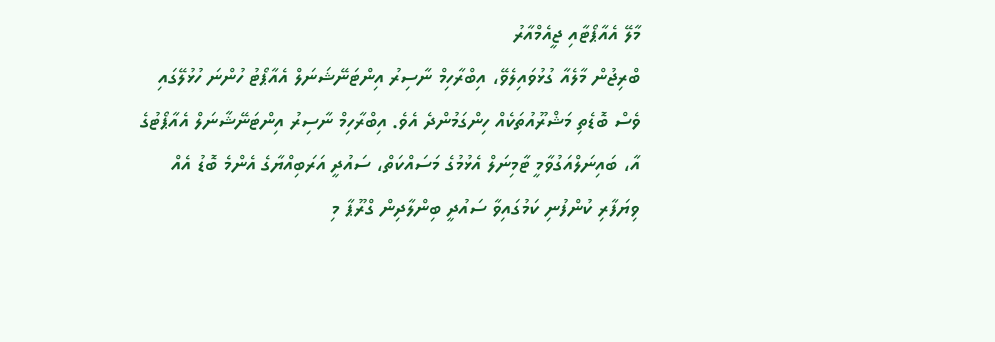މާލޭ އެއާޕޯޓާއި ޖީއެމްއާރު
ބްރިޖުން މާލެއާ ގުޅުވައިލެވޭ، އިބްރާހިމް ނާސިރު އިންޓަނޭޝަނަލް އެއާޕޯޓު ހުންނަ ހުޅުލޭގައި ވެސް ބޮޑެތި މަޝްރޫއުތަކެއް ހިންގަމުންދެ އެވެ. އިބްރާހިމް ނާސިރު އިންޓަނޭޝާނަލް އެއާޕޯޓުގެ އާ، ބައިނަލްއަގުވާމީ ޓާމިނަލް އެޅުމުގެ މަސައްކަތް، ސައުދީ އަރަބިއްޔާގެ އެންމެ ބޮޑު އެއް ވިޔަފާރި ކުންފުނި ކަމުގައިވާ ސައުދީ ބިންލާދިން ގްރޫޕާ މި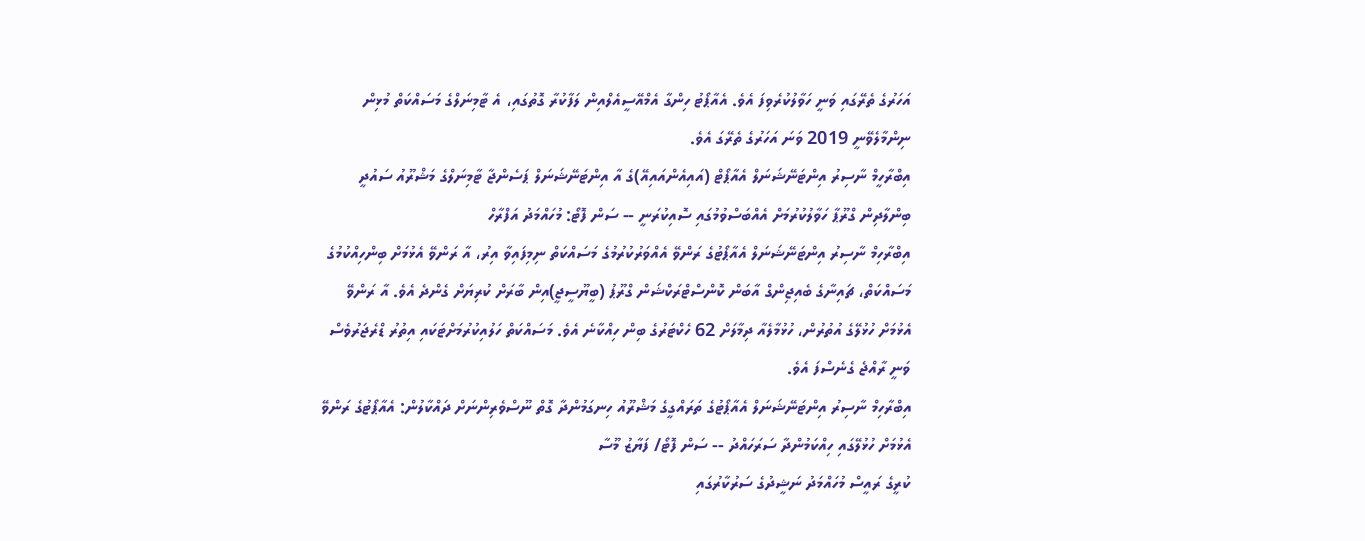އަހަރުގެ ތެރޭގައި ވަނީ ހަވާލުކުރެވިފަ އެވެ. އެއާޕޯޓު ހިންގާ އެމްއޭސީއެލްއިން ލަފާކުރާ ގޮތުގައި، އެ ޓާމިނަލްގެ މަސައްކަތް މުޅިން ނިންމާލެވޭނީ 2019 ވަނަ އަހަރުގެ ތެރޭގަ އެވެ.
އިބްރާހީމް ނާސިރު އިންޓަނޭޝަނަލް އެއާޕޯޓް (އައިއެންއައިއޭ)ގެ އާ އިންޓަނޭޝަނަލް ޕަސެންޖާ ޓާމިނަލްގެ މަޝްރޫއު ސައުދީ ބިންލާދިން ގްރޫޕާ ހަވާލުކުރުމަށް އެއްބަސްވުމުގައި ސޮއިކުރަނީ -- ސަން ފޮޓޯ: މުހައްމަދު އަފްރާހް
އިބްރާހިމް ނާސިރު އިންޓަނޭޝަނަލް އެއާޕޯޓުގެ ރަންވޭ އެއްވަރުކުރުމުގެ މަސައްކަތް ނިމިފައިވާ އިރު، އާ ރަންވޭ އެޅުމަށް ބިންހިއްކުމުގެ މަސައްކަތް، ޗައިނާގެ ބެއިޖިންގް އާބަން ކޮންސްޓްރަކްޝަން ގްރޫޕު (ބީޔޫސީޖީ)އިން ބާރަށް ކުރިޔަށް ގެންދެ އެވެ. އާ ރަންވޭ އެޅުމަށް ހުޅުލޭގެ އުތުރުން، ހުޅުމާލެއާ ދިމާލަށް 62 ހެކްޓަރުގެ ބިން ހިއްކާނެ އެވެ. މަސައްކަތް ހަލުއިކުރުމަށްޓަކައި އިތުރު ޑްރެޖަރުވެސް ވަނީ ރާއްޖެ ގެނެސްފަ އެވެ.
އިބްރާހިމް ނާސިރު އިންޓަނޭޝަނަލް އެއާޕޯޓުގެ ތަރައްގީގެ މަޝްރޫއު ހިނގަމުންދާ ގޮތް ނޫސްވެރިންނަށް ދައްކާލުން: އެއާޕޯޓުގެ ރަންވޭ އެޅުމަށް ހުޅުލޭގައި ހިއްކަމުންދާ ސަރަހައްދު -- ސަން ފޮޓޯ/ ފަޔާޒު މޫސާ
ކުރީގެ ރައީސް މުހައްމަދު ނަޝީދުގެ ސަރުކާރުގައި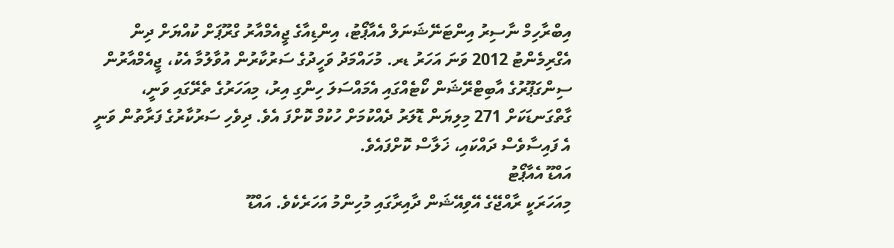އިބްރާހިމް ނާސިރު އިންޓަނޭޝަނަލް އެއާޕޯޓު، އިންޑިއާގެ ޖީއެމްއާރު ގްރޫޕަށް ކުއްޔަށް ދިން އެގްރިމެންޓު 2012 ވަނަ އަހަރު ޑރ. މުހައްމަދު ވަހީދުގެ ސަރުކާރުން އުވާލުމާ އެކު، ޖީއެމްއާރުން ސިންގަޕޫރުގެ އާބިޓްރޭޝަން ކޯޓެއްގައި އެމައްސަލަ ހިންގި އިރު، މިއަހަރުގެ ތެރޭގައި ވަނީ، ގާތްގަނޑަކަށް 271 މިލިޔަން ޑޮލަރު ދެއްކުމަށް ހުކުމް ކޮށްފަ އެވެ. ދިވެހި ސަރުކާރުގެ ފަރާތުން ވަނީ އެ ފައިސާވެސް ދައްކައި، ޚަލާސް ކޮށްފައެވެ.
އައްޑޫ އެއާޕޯޓު
މިއަހަރަކީ ރާއްޖޭގެ އޭވިއޭޝަން ދާއިރާގައި މުހިންމު އަހަރެކެވެ. އައްޑޫ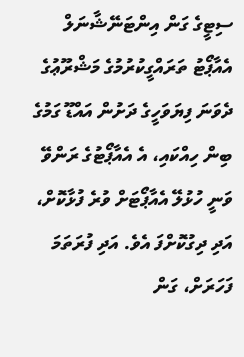ސިޓީގެ ގަން އިންޓަނޭޝާނަލް އެއާޕޯޓު ތަރައްގީކުރުމުގެ މަޝްރޫޢުގެ ދެވަނަ ފިޔަވަހީގެ ދަށުން އައްޑޫ ގަމުގެ ބިން ހިއްކައި، އެ އެއާޕޯޓުގެ ރަންވޭ ވަނީ ހުޅުލޭ އެއާޕޯޓަށް ވުރެ ފުޅާކޮށް، އަދި ދިގުކޮށްފަ އެވެ. އަދި ފުރަތަމަ ފަހަރަށް، ގަން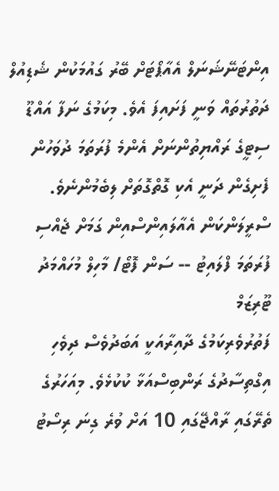އިންޓަނޭޝަނަލް އެއާޕޯޓަށް ބޭރު ގައުމަކުން ޝެޑިއުލް ދަތުރުތައް ވަނީ ފަށައިފަ އެވެ. މިކަމުގެ ނަފާ އައްޑޫ ސިޓީގެ ރައްޔިތުންނަށް އެންމެ ފުރަތަމަ ދުވަހުން ފެށިގެން ދަނީ އެކި ގޮތްގޮތަށް ލިބެމުންނެވެ.
ސްރީލަންކަން އެއާލައިންސްއިން ގަމަށް ޖެއްސި ފުރަތަމަ ފްލައިޓު -- ސަން ފޮޓޯ/ މާހިލް މުހައްމަދު
ޓޫރިޒަމް
ފަތުރުވެރިކަމުގެ ދާއިރާއަކީ އަބަދުވެސް ދިވެހި އިގްތިސާދުގެ ރަންބިސްއަޅާ ކުކުޅެވެ. މިއަހަރުގެ ތެރޭގައި ރާއްޖޭގައި 10 އަށް ވުރެ ގިނަ ރިސޯޓު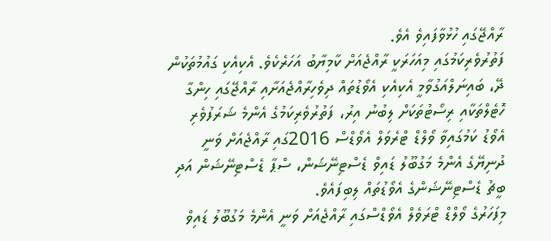ރާއްޖޭގައި ހުޅުވާފައިވެ އެވެ.
ފަތުރުވެރިކަމުގައި މިއަހަރަކީ ރާއްޖެއަށް ކާމިޔާބު އަހަރެކެވެ. އެކިއެކި ގައުމުތަކުން ދޭ، ބައިނަލްއަގުވާމީ އެކިއެކި އެވޯޑުތައް ދިވެހިރާއްޖެއަށާއި ރާއްޖޭގައި ހިންގާ ހޮޓެލްތަކާއި ރިސޯޓުތަކަށް ލިބުނު އިރު، ފަތުރުވެރިކަމުގެ އެންމެ ޝަރަފުވެރި އެވޯޑު ކަމުގައިވާ ވޯލްޑް ޓްރެވަލް އެވޯޑްސް 2016ގައި ރާއްޖެއަށް ވަނީ ދުނިޔޭގެ އެންމެ މަގުބޫލު ޑައިވް ޑެސްޓިނޭޝަން، ސްޕާ ޑެސްޓިނޭޝަން އަދި ބީޗު ޑެސްޓިނޭޝަންގެ އެވޯޑުތައް ލިބިފައެވެ.
މިފަހަރުގެ ވޯލްޑް ޓްރަވެލް އެވޯޑްސްގައި ރާއްޖެއަށް ވަނީ އެންމެ މަގުބޫލު ޑައިވް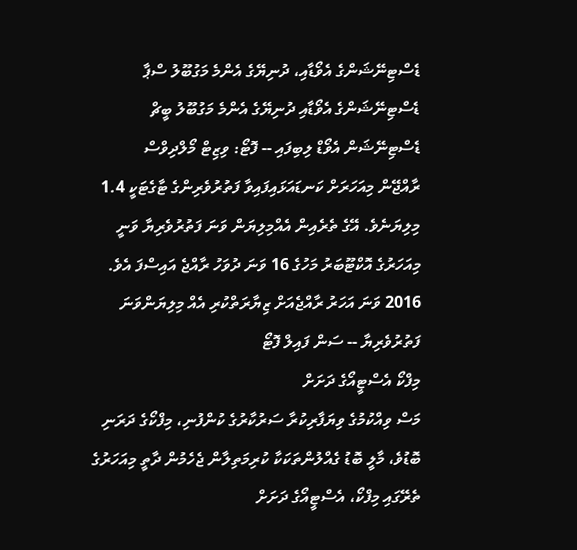ޑެސްޓިނޭޝަންގެ އެވޯޑާއި، ދުނިޔޭގެ އެންމެ މަގުބޫލު ސްޕާ ޑެސްޓިނޭޝަންގެ އެވޯޑާއި ދުނިޔޭގެ އެންމެ މަގުބޫލު ބީޗް ޑެސްޓިނޭޝަން އެވޯޑް ލިބިފައި -- ފޮޓޯ: ވިޒިޓް މޯލްދިވްސް
ރާއްޖޭން މިއަހަރަށް ކަނޑައަޅައިފައިވާ ފަތުރުވެރިންގެ ޓާގެޓަކީ 1.4 މިލިޔަނެވެ. އޭގެ ތެރެއިން އެއްމިލިޔަން ވަނަ ފަތުރުވެރިޔާ ވަނީ މިއަހަރުގެ އޮކްޓޫބަރު މަހުގެ 16 ވަނަ ދުވަހު ރާއްޖެ އައިސްފަ އެވެ.
2016 ވަނަ އަހަރު ރާއްޖެއަށް ޒިޔާރަތްކުރި އެއް މިލިޔަންވަނަ ފަތުރުވެރިޔާ -- ސަން ފައިލް ފޮޓޯ
މިފްކޯ އެސްޓީއޯގެ ދަށަށް
މަސް ވިއްކުމުގެ ވިޔަފާރިކުރާ ސަރުކާރުގެ ކުންފުނި، މިފްކޯގެ ދަރަނި ބޮޑުވެ، މާލީ ބޮޑު ގެއްލުންތަކަކާ ކުރިމަތިލާން ޖެހެމުން ދާތީ މިއަހަރުގެ ތެރޭގައި މިފްކޯ، އެސްޓީއޯގެ ދަށަށް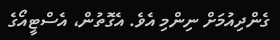ގެންދިއުމަށް ނިންމި އެވެ. އެގޮތުން، އެސްޓީއޯގެ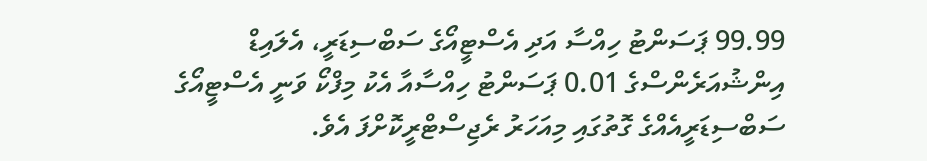99.99 ޕަސަންޓު ހިއްސާ އަދި އެސްޓީއޯގެ ސަބްސިޑަރީ، އެލައިޑް އިންޝުއަރެންސްގެ 0.01 ޕަސަންޓު ހިއްސާއާ އެކު މިފްކޯ ވަނީ އެސްޓީއޯގެ ސަބްސިޑަރީއެއްގެ ގޮތުގައި މިއަހަރު ރެޖިސްޓްރީކޮށްފަ އެވެ.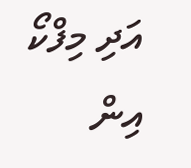އަދި މިފްކޯ އިން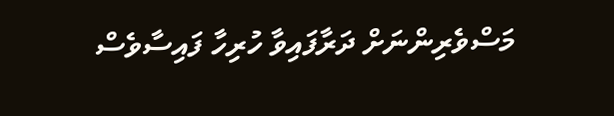މަސްވެރިންނަށް ދަރާފައިވާ ހުރިހާ ފައިސާވެސް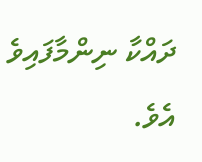ދައްކާ ނިންމާފައިވެ އެވެ.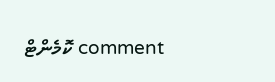comment ކޮމެންޓް